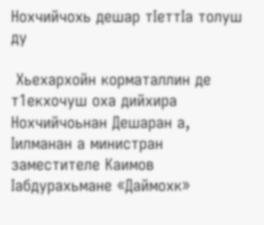Нохчийчохь дешар тIеттIа толуш ду

 Хьехархойн корматаллин де т1екхочуш оха дийхира Нохчийчоьнан Дешаран а, Iилманан а министран заместителе Каимов Iабдурахьмане «Даймохк»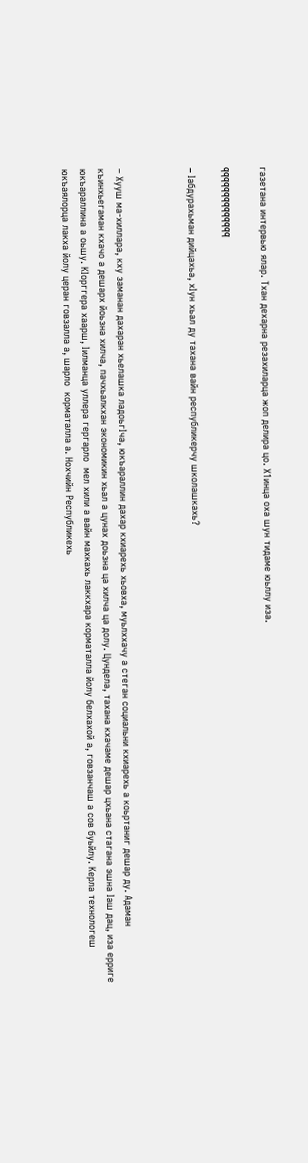газетана интервью ялар. Тхан дехарна резахиларца жоп делира цо. Х1инца оха шун тидаме юьллу иза.

qqqqqqqqqqqqqq

– Iабдурахьман дийцахьа, хIун хьал ду тахана вайн республикерчу школашкахь?



– Хууш ма-хиллара, кху заманан дахаран хьелашка ладоьгIча, юкъараллин дахар кхиарехь хьовха, муьлххачу а стеган социальни кхиарехь а коьртаниг дешар ду. Адаман къинхьегаман кхачо а дешарх йоьзна хилча, пачхьалкхан экономикин хьал а цунах доьзна ца хилча ца долу. Цундела, тахана кхачаме дешар цхьана стагана эшна Iаш дац, иза ерриге юкъараллина а оьшу. КIорггера хаарш, Iилманца уллера гергарло  мел хили а вайн махкахь лаккхара корматалла йолу белхахой а, говзанчаш а сов буьйлу. Керла технологеш юкъаялорца лакха йолу церан говзалла а, шарло  корматалла а. Нохчийн Республикехь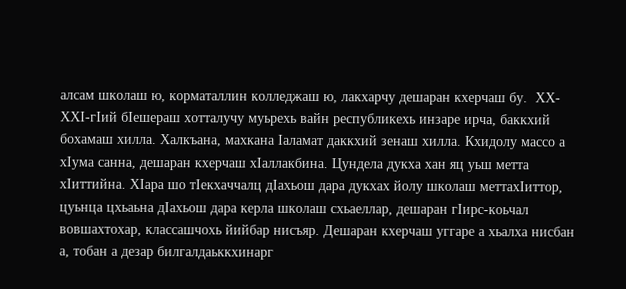алсам школаш ю, корматаллин колледжаш ю, лакхарчу дешаран кхерчаш бу.  ХХ-ХХI-гIий бIешераш хотталучу муьрехь вайн республикехь инзаре ирча, баккхий бохамаш хилла. Халкъана, махкана Iаламат даккхий зенаш хилла. Кхидолу массо а хIума санна, дешаран кхерчаш хIаллакбина. Цундела дукха хан яц уьш метта хIиттийна. ХIара шо тIекхаччалц дIахьош дара дукхах йолу школаш меттахIиттор, цуьнца цхьаьна дIахьош дара керла школаш схьаеллар, дешаран гIирс-коьчал вовшахтохар, классашчохь йийбар нисъяр. Дешаран кхерчаш уггаре а хьалха нисбан а, тобан а дезар билгалдаьккхинарг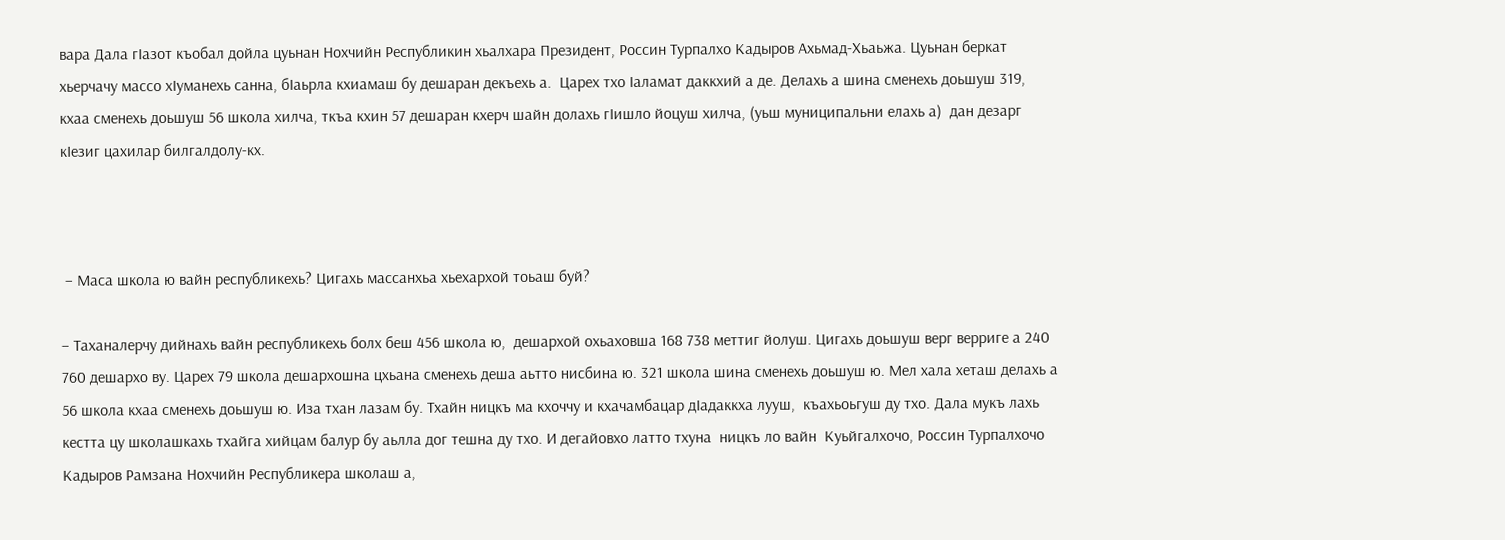вара Дала гIазот къобал дойла цуьнан Нохчийн Республикин хьалхара Президент, Россин Турпалхо Кадыров Ахьмад-Хьаьжа. Цуьнан беркат хьерчачу массо хIуманехь санна, бIаьрла кхиамаш бу дешаран декъехь а.  Царех тхо Iаламат даккхий а де. Делахь а шина сменехь доьшуш 319, кхаа сменехь доьшуш 56 школа хилча, ткъа кхин 57 дешаран кхерч шайн долахь гIишло йоцуш хилча, (уьш муниципальни елахь а)  дан дезарг кIезиг цахилар билгалдолу-кх.



 – Маса школа ю вайн республикехь? Цигахь массанхьа хьехархой тоьаш буй?

– Таханалерчу дийнахь вайн республикехь болх беш 456 школа ю,  дешархой охьаховша 168 738 меттиг йолуш. Цигахь доьшуш верг верриге а 240 760 дешархо ву. Царех 79 школа дешархошна цхьана сменехь деша аьтто нисбина ю. 321 школа шина сменехь доьшуш ю. Мел хала хеташ делахь а 56 школа кхаа сменехь доьшуш ю. Иза тхан лазам бу. Тхайн ницкъ ма кхоччу и кхачамбацар дIадаккха лууш,  къахьоьгуш ду тхо. Дала мукъ лахь кестта цу школашкахь тхайга хийцам балур бу аьлла дог тешна ду тхо. И дегайовхо латто тхуна  ницкъ ло вайн  Куьйгалхочо, Россин Турпалхочо Кадыров Рамзана Нохчийн Республикера школаш а,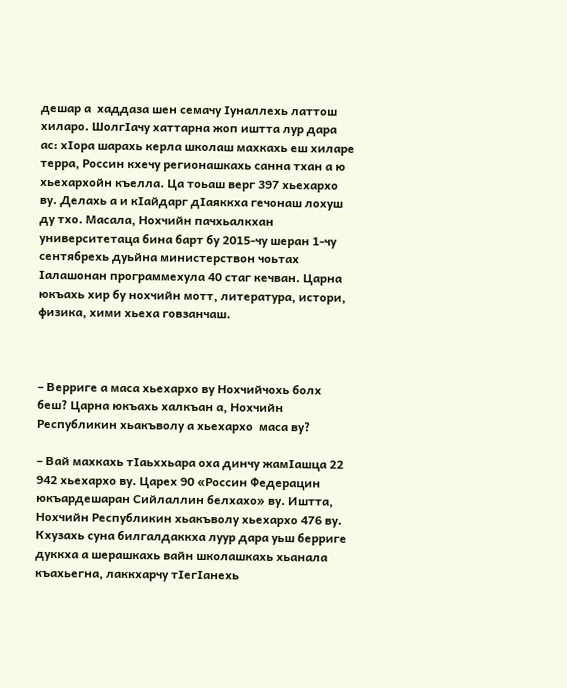дешар а  хаддаза шен семачу Iуналлехь латтош хиларо. ШолгIачу хаттарна жоп иштта лур дара ас: хIора шарахь керла школаш махкахь еш хиларе терра, Россин кхечу регионашкахь санна тхан а ю хьехархойн къелла. Ца тоьаш верг 397 хьехархо ву. Делахь а и кIайдарг дIаяккха гечонаш лохуш ду тхо. Масала, Нохчийн пачхьалкхан университетаца бина барт бу 2015-чу шеран 1-чу сентябрехь дуьйна министерствон чоьтах Iалашонан программехула 40 стаг кечван. Царна юкъахь хир бу нохчийн мотт, литература, истори, физика, хими хьеха говзанчаш.



– Верриге а маса хьехархо ву Нохчийчохь болх беш? Царна юкъахь халкъан а, Нохчийн Республикин хьакъволу а хьехархо  маса ву?

– Вай махкахь тIаьххьара оха динчу жамIашца 22 942 хьехархо ву. Царех 90 «Россин Федерацин юкъардешаран Сийлаллин белхахо» ву. Иштта, Нохчийн Республикин хьакъволу хьехархо 476 ву. Кхузахь суна билгалдаккха луур дара уьш берриге дуккха а шерашкахь вайн школашкахь хьанала къахьегна, лаккхарчу тIегIанехь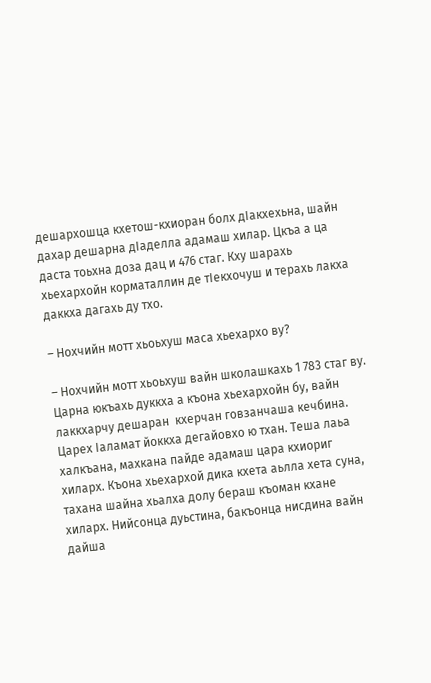дешархошца кхетош-кхиоран болх дIакхехьна, шайн дахар дешарна дIаделла адамаш хилар. Цкъа а ца даста тоьхна доза дац и 476 стаг. Кху шарахь хьехархойн корматаллин де тIекхочуш и терахь лакха даккха дагахь ду тхо.

– Нохчийн мотт хьоьхуш маса хьехархо ву?

– Нохчийн мотт хьоьхуш вайн школашкахь 1 783 стаг ву. Царна юкъахь дуккха а къона хьехархойн бу, вайн лаккхарчу дешаран  кхерчан говзанчаша кечбина. Царех Iаламат йоккха дегайовхо ю тхан. Теша лаьа халкъана, махкана пайде адамаш цара кхиориг хиларх. Къона хьехархой дика кхета аьлла хета суна, тахана шайна хьалха долу бераш къоман кхане хиларх. Нийсонца дуьстина, бакъонца нисдина вайн дайша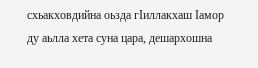схьакховдийна оьзда гIиллакхаш Iамор ду аьлла хета суна цара, дешархошна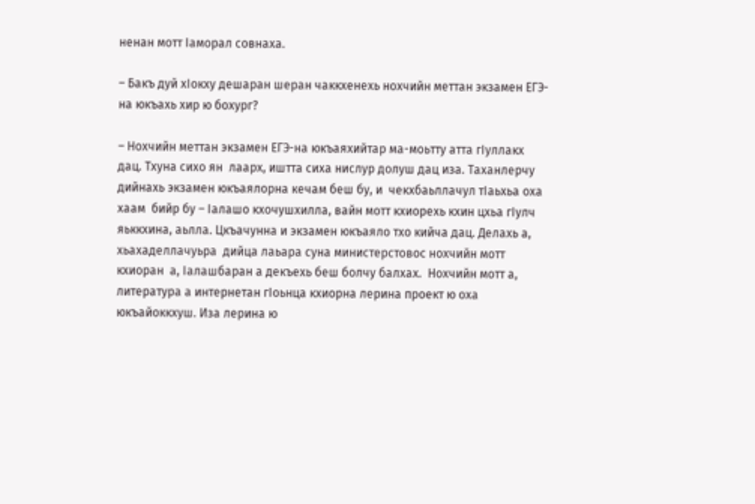ненан мотт Iаморал совнаха.

– Бакъ дуй хIокху дешаран шеран чаккхенехь нохчийн меттан экзамен ЕГЭ-на юкъахь хир ю бохург?

– Нохчийн меттан экзамен ЕГЭ-на юкъаяхийтар ма-моьтту атта гIуллакх дац. Тхуна сихо ян  лаарх, иштта сиха нислур долуш дац иза. Таханлерчу дийнахь экзамен юкъаялорна кечам беш бу, и  чекхбаьллачул тIаьхьа оха хаам  бийр бу – Iалашо кхочушхилла, вайн мотт кхиорехь кхин цхьа гIулч яьккхина, аьлла. Цкъачунна и экзамен юкъаяло тхо кийча дац. Делахь а, хьахаделлачуьра  дийца лаьара суна министерстовос нохчийн мотт кхиоран  а, Iалашбаран а декъехь беш болчу балхах.  Нохчийн мотт а, литература а интернетан гIоьнца кхиорна лерина проект ю оха  юкъайоккхуш. Иза лерина ю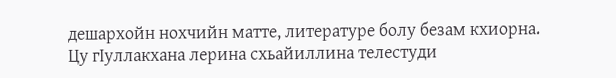дешархойн нохчийн матте, литературе болу безам кхиорна. Цу гIуллакхана лерина схьайиллина телестуди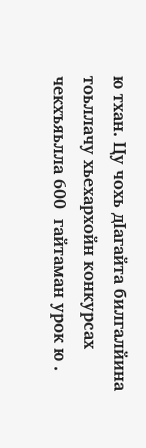ю тхан. Цу чохь дIагайта билгалйина тоьллачу хьехархойн конкурсах чекхъяьлла 600  гайтаман урок ю .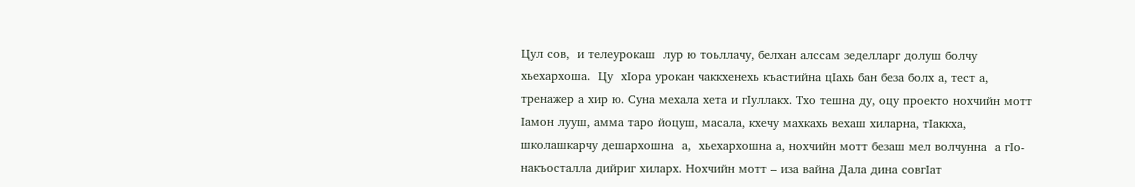Цул сов,  и телеурокаш  лур ю тоьллачу, белхан алссам зеделларг долуш болчу хьехархоша.  Цу  хIора урокан чаккхенехь къастийна цIахь бан беза болх а, тест а, тренажер а хир ю. Суна мехала хета и гIуллакх. Тхо тешна ду, оцу проекто нохчийн мотт Iамон лууш, амма таро йоцуш, масала, кхечу махкахь вехаш хиларна, тIаккха, школашкарчу дешархошна  а,  хьехархошна а, нохчийн мотт безаш мел волчунна  а гIо-накъосталла дийриг хиларх. Нохчийн мотт – иза вайна Дала дина совгIат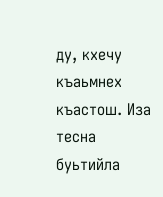ду, кхечу къаьмнех къастош. Иза тесна буьтийла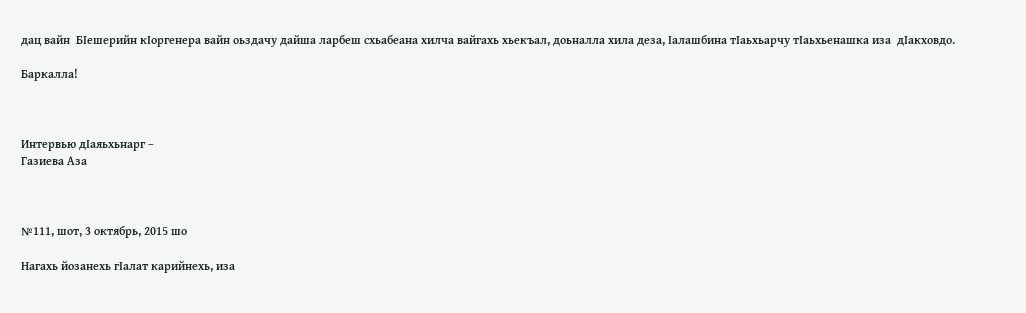дац вайн  БIешерийн кIоргенера вайн оьздачу дайша ларбеш схьабеана хилча вайгахь хьекъал, доьналла хила деза, Iалашбина тIаьхьарчу тIаьхьенашка иза  дIакховдо.

Баркалла!



Интервью дIаяьхьнарг –
Газиева Аза



№111, шот, 3 октябрь, 2015 шо

Нагахь йозанехь гIалат карийнехь, иза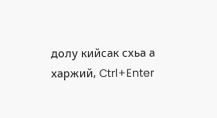долу кийсак схьа а харжий, Ctrl+Enter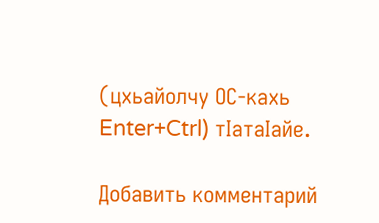(цхьайолчу ОС-кахь Enter+Ctrl) тIатаIайе.

Добавить комментарий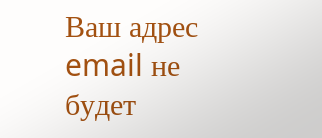Ваш адрес email не будет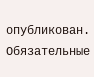опубликован. Обязательные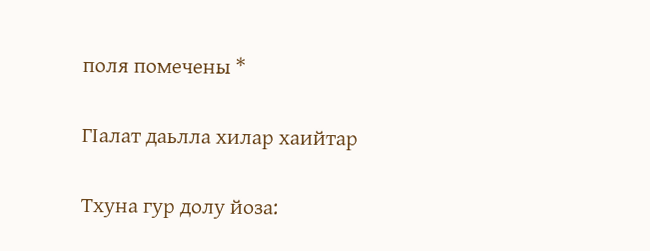поля помечены *

ГIалат даьлла хилар хаийтар

Тхуна гур долу йоза: